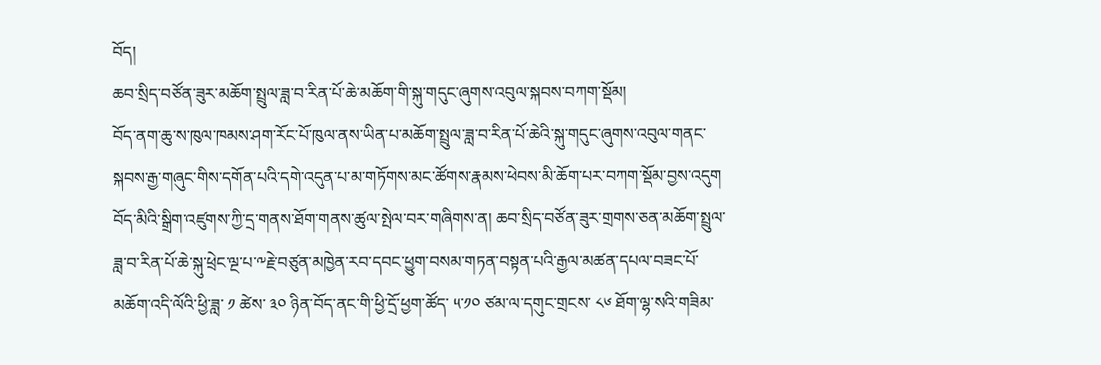བོད།
ཆབ་སྲིད་བཙོན་ཟུར་མཆོག་སྤྲུལ་ཟླ་བ་རིན་པོ་ཆེ་མཆོག་གི་སྐུ་གདུང་ཞུགས་འབུལ་སྐབས་བཀག་སྡོམ།
བོད་ནག་ཆུ་ས་ཁུལ་ཁམས་ཤག་རོང་པོ་ཁུལ་ནས་ཡིན་པ་མཆོག་སྤྲུལ་ཟླ་བ་རིན་པོ་ཆེའི་སྐུ་གདུང་ཞུགས་འབུལ་གནང་སྐབས་རྒྱ་གཞུང་གིས་དགོན་པའི་དགེ་འདུན་པ་མ་གཏོགས་མང་ཚོགས་རྣམས་ཕེབས་མི་ཆོག་པར་བཀག་སྡོམ་བྱས་འདུག བོད་མིའི་སྒྲིག་འཛུགས་ཀྱི་དྲ་གནས་ཐོག་གནས་ཚུལ་སྤེལ་བར་གཞིགས་ན། ཆབ་སྲིད་བཙོན་ཟུར་གྲགས་ཅན་མཆོག་སྤྲུལ་ཟླ་བ་རིན་པོ་ཆེ་སྐུ་ཕྲེང་ལྔ་པ་༸རྗེ་བཙུན་མཁྱེན་རབ་དབང་ཕྱུག་བསམ་གཏན་བསྟན་པའི་རྒྱལ་མཚན་དཔལ་བཟང་པོ་མཆོག་འདི་ལོའི་ཕྱི་ཟླ་ ༡ ཚེས་ ༣༠ ཉིན་བོད་ནང་གི་ཕྱི་དྲོ་ཕྱག་ཚོད་ ༥་༡༠ ཙམ་ལ་དགུང་གྲངས་ ༨༦ ཐོག་ལྷ་སའི་གཟིམ་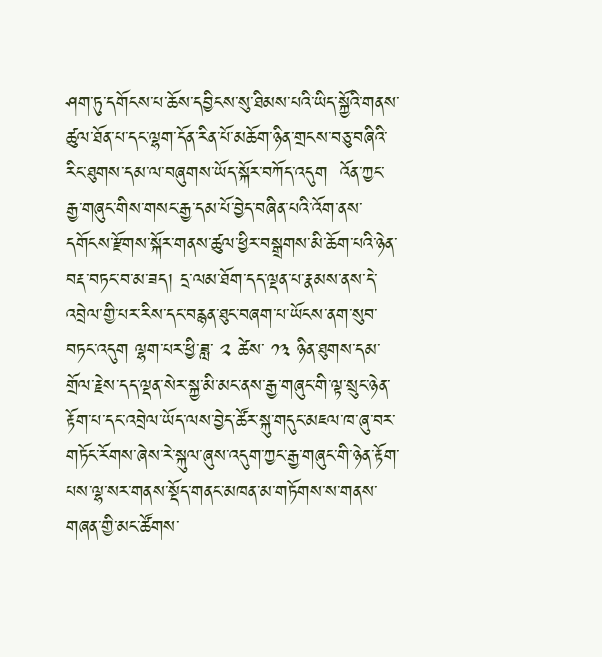ཤག་ཏུ་དགོངས་པ་ཆོས་དབྱིངས་སུ་ཐིམས་པའི་ཡིད་སྐྱོའི་གནས་ཚུལ་ཐོན་པ་དང་ལྷག་དོན་རིན་པོ་མཆོག་ཉིན་གྲངས་བཅུ་བཞིའི་རིང་ཐུགས་དམ་ལ་བཞུགས་ཡོད་སྐོར་བཀོད་འདུག  འོན་ཀྱང་རྒྱ་གཞུང་གིས་གསང་རྒྱ་དམ་པོ་བྱེད་བཞིན་པའི་འོག་ནས་དགོངས་རྫོགས་སྐོར་གནས་ཚུལ་ཕྱིར་བསྒྲགས་མི་ཆོག་པའི་ཉེན་བརྡ་བཏང་བ་མ་ཟད། དྲ་ལམ་ཐོག་དད་ལྡན་པ་རྣམས་ནས་དེ་འབྲེལ་གྱི་པར་རིས་དང་བརྙན་ཐུང་བཞག་པ་ཡོངས་ནག་སུབ་བཏང་འདུག ལྷག་པར་ཕྱི་ཟླ་ ༢ ཚེས་ ༡༣ ཉིན་ཐུགས་དམ་གྲོལ་རྗེས་དད་ལྡན་སེར་སྐྱ་མི་མང་ནས་རྒྱ་གཞུང་གི་ལྟ་སྲུང་ཉེན་རྟོག་པ་དང་འབྲེལ་ཡོད་ལས་བྱེད་ཚོར་སྐུ་གདུང་མཇལ་ཁ་ཞུ་བར་གཏོང་རོགས་ཞེས་རེ་སྐུལ་ཞུས་འདུག་ཀྱང་རྒྱ་གཞུང་གི་ཉེན་རྟོག་པས་ལྷ་སར་གནས་སྡོད་གནང་མཁན་མ་གཏོགས་ས་གནས་གཞན་གྱི་མང་ཚོགས་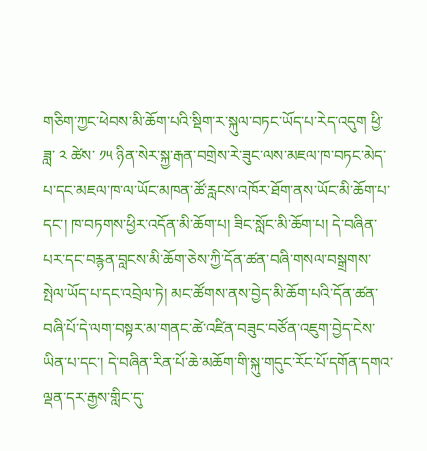གཅིག་ཀྱང་ཕེབས་མི་ཆོག་པའི་སྡིག་ར་སྐུལ་བཏང་ཡོད་པ་རེད་འདུག ཕྱི་ཟླ་ ༢ ཚེས་ ༡༥ ཉིན་སེར་སྐྱ་རྒན་བགྲེས་རེ་ཟུང་ལས་མཇལ་ཁ་བཏང་མེད་པ་དང་མཇལ་ཁ་ལ་ཡོང་མཁན་ཚོ་རླངས་འཁོར་ཐོག་ནས་ཡོང་མི་ཆོག་པ་དང་། ཁ་བཏགས་ཕྱིར་འདོན་མི་ཆོག་པ། ཟིང་སློང་མི་ཆོག་པ། དེ་བཞིན་པར་དང་བརྙན་བླངས་མི་ཆོག་ཅེས་ཀྱི་དོན་ཚན་བཞི་གསལ་བསྒྲགས་སྤེལ་ཡོད་པ་དང་འབྲེལ་ཏེ། མང་ཚོགས་ནས་བྱེད་མི་ཆོག་པའི་དོན་ཚན་བཞི་པོ་དེ་ལག་བསྟར་མ་གནང་ཚེ་འཛིན་བཟུང་བཙོན་འཇུག་བྱེད་ངེས་ཡིན་པ་དང་། དེ་བཞིན་རིན་པོ་ཆེ་མཆོག་གི་སྐུ་གདུང་རོང་པོ་དགོན་དགའ་ལྡན་དར་རྒྱས་གླིང་དུ་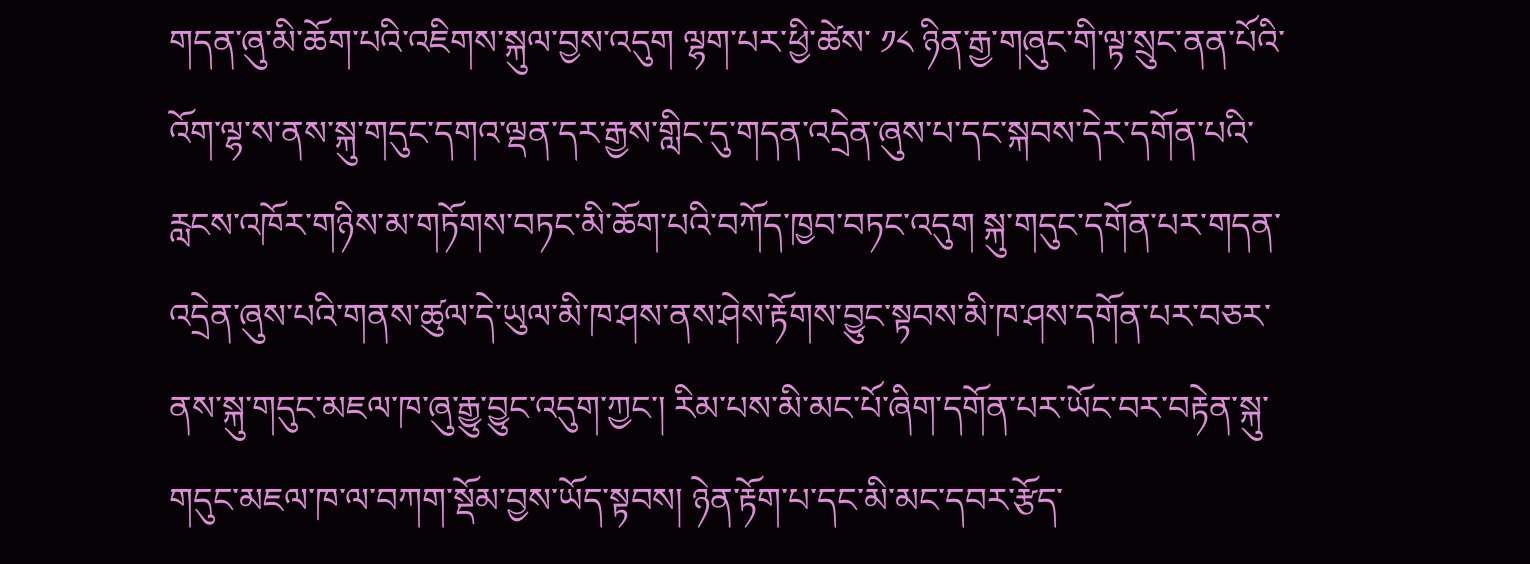གདན་ཞུ་མི་ཆོག་པའི་འཇིགས་སྐུལ་བྱས་འདུག ལྷག་པར་ཕྱི་ཚེས་ ༡༨ ཉིན་རྒྱ་གཞུང་གི་ལྟ་སྲུང་ནན་པོའི་འོག་ལྷ་ས་ནས་སྐུ་གདུང་དགའ་ལྡན་དར་རྒྱས་གླིང་དུ་གདན་འདྲེན་ཞུས་པ་དང་སྐབས་དེར་དགོན་པའི་རླངས་འཁོར་གཉིས་མ་གཏོགས་བཏང་མི་ཆོག་པའི་བཀོད་ཁྱབ་བཏང་འདུག སྐུ་གདུང་དགོན་པར་གདན་འདྲེན་ཞུས་པའི་གནས་ཚུལ་དེ་ཡུལ་མི་ཁ་ཤས་ནས་ཤེས་རྟོགས་བྱུང་སྟབས་མི་ཁ་ཤས་དགོན་པར་བཅར་ནས་སྐུ་གདུང་མཇལ་ཁ་ཞུ་རྒྱུ་བྱུང་འདུག་ཀྱང་། རིམ་པས་མི་མང་པོ་ཞིག་དགོན་པར་ཡོང་བར་བརྟེན་སྐུ་གདུང་མཇལ་ཁ་ལ་བཀག་སྡོམ་བྱས་ཡོད་སྟབས། ཉེན་རྟོག་པ་དང་མི་མང་དབར་རྩོད་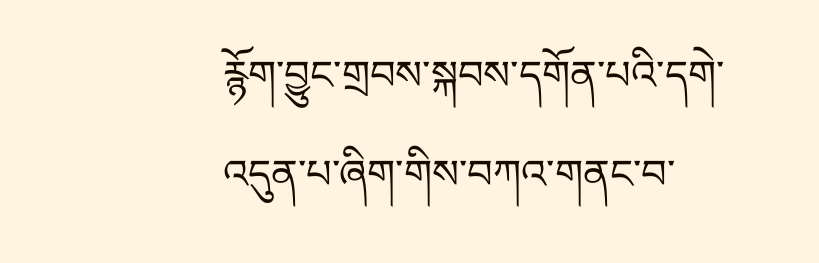རྙོག་བྱུང་གྲབས་སྐབས་དགོན་པའི་དགེ་འདུན་པ་ཞིག་གིས་བཀའ་གནང་བ་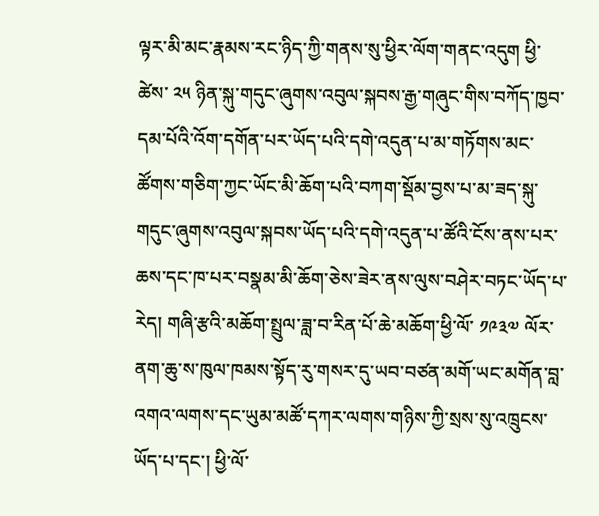ལྟར་མི་མང་རྣམས་རང་ཉིད་ཀྱི་གནས་སུ་ཕྱིར་ལོག་གནང་འདུག ཕྱི་ཚེས་ ༢༥ ཉིན་སྐུ་གདུང་ཞུགས་འབུལ་སྐབས་རྒྱ་གཞུང་གིས་བཀོད་ཁྱབ་དམ་པོའི་འོག་དགོན་པར་ཡོད་པའི་དགེ་འདུན་པ་མ་གཏོགས་མང་ཚོགས་གཅིག་ཀྱང་ཡོང་མི་ཆོག་པའི་བཀག་སྡོམ་བྱས་པ་མ་ཟད་སྐུ་གདུང་ཞུགས་འབུལ་སྐབས་ཡོད་པའི་དགེ་འདུན་པ་ཚོའི་ངོས་ནས་པར་ཆས་དང་ཁ་པར་བསྣམ་མི་ཆོག་ཅེས་ཟེར་ནས་ལུས་བཤེར་བཏང་ཡོད་པ་རེད། གཞི་རྩའི་མཆོག་སྤྲུལ་ཟླ་བ་རིན་པོ་ཆེ་མཆོག་ཕྱི་ལོ་ ༡༩༣༧ ལོར་ནག་ཆུ་ས་ཁུལ་ཁམས་སྟོད་རུ་གསར་དུ་ཡབ་བཙན་མགོ་ཡང་མགོན་བླ་འགའ་ལགས་དང་ཡུམ་མཚོ་དཀར་ལགས་གཉིས་ཀྱི་སྲས་སུ་འཁྲུངས་ཡོད་པ་དང་། ཕྱི་ལོ་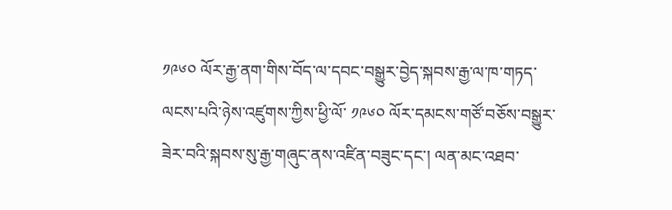༡༩༦༠ ལོར་རྒྱ་ནག་གིས་བོད་ལ་དབང་བསྒྱུར་བྱེད་སྐབས་རྒྱ་ལ་ཁ་གཏད་ལངས་པའི་ཉེས་འཛུགས་ཀྱིས་ཕྱི་ལོ་ ༡༩༦༠ ལོར་དམངས་གཙོ་བཅོས་བསྒྱུར་ཟེར་བའི་སྐབས་སུ་རྒྱ་གཞུང་ནས་འཛིན་བཟུང་དང་། ལན་མང་འཐབ་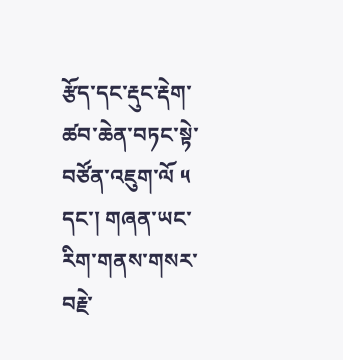རྩོད་དང་རྡུང་རྡེག་ཚབ་ཆེན་བཏང་སྟེ་བཙོན་འཇུག་ལོ ༥ དང་། གཞན་ཡང་རིག་གནས་གསར་བརྗེ་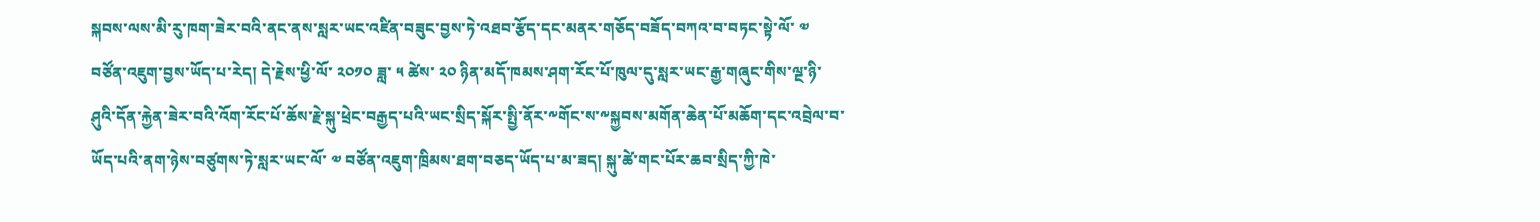སྐབས་ལས་མི་རུ་ཁག་ཟེར་བའི་ནང་ནས་སླར་ཡང་འཛིན་བཟུང་བྱས་ཏེ་འཐབ་རྩོད་དང་མནར་གཅོད་བཟོད་བཀའ་བ་བཏང་སྟེ་ལོ་ ༧ བཙོན་འཇུག་བྱས་ཡོད་པ་རེད། དེ་རྗེས་ཕྱི་ལོ་ ༢༠༡༠ ཟླ་ ༥ ཚེས་ ༢༠ ཉིན་མདོ་ཁམས་ཤག་རོང་པོ་ཁུལ་དུ་སླར་ཡང་རྒྱ་གཞུང་གིས་ལྔ་ཉི་ཤུའི་དོན་རྐྱེན་ཟེར་བའི་འོག་རོང་པོ་ཆོས་རྗེ་སྐུ་ཕྲེང་བརྒྱད་པའི་ཡང་སྲིད་སྐོར་སྤྱི་ནོར་༸གོང་ས་༸སྐྱབས་མགོན་ཆེན་པོ་མཆོག་དང་འབྲེལ་བ་ཡོད་པའི་ནག་ཉེས་བཙུགས་ཏེ་སླར་ཡང་ལོ་ ༧ བཙོན་འཇུག་ཁྲིམས་ཐག་བཅད་ཡོད་པ་མ་ཟད། སྐུ་ཚེ་གང་པོར་ཆབ་སྲིད་ཀྱི་ཁེ་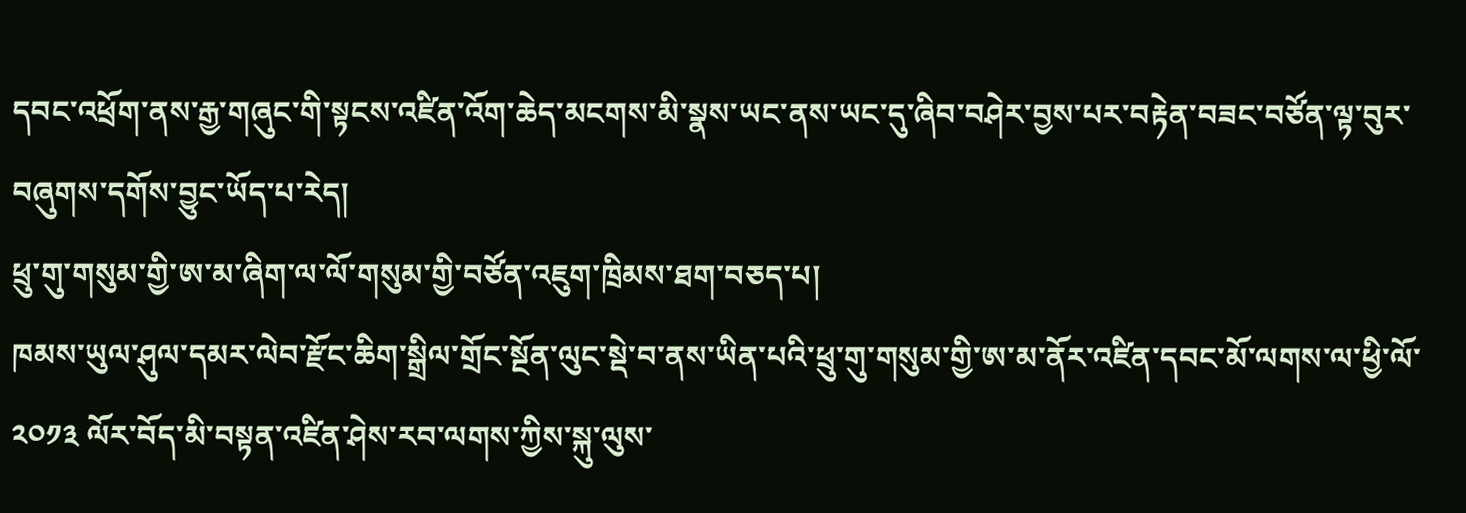དབང་འཕྲོག་ནས་རྒྱ་གཞུང་གི་སྟངས་འཛིན་འོག་ཆེད་མངགས་མི་སྣས་ཡང་ནས་ཡང་དུ་ཞིབ་བཤེར་བྱས་པར་བརྟེན་བཟང་བཙོན་ལྟ་བུར་བཞུགས་དགོས་བྱུང་ཡོད་པ་རེད།
ཕྲུ་གུ་གསུམ་གྱི་ཨ་མ་ཞིག་ལ་ལོ་གསུམ་གྱི་བཙོན་འཇུག་ཁྲིམས་ཐག་བཅད་པ།
ཁམས་ཡུལ་ཤུལ་དམར་ལེབ་རྫོང་ཆིག་སྒྲིལ་གྲོང་སྔོན་ལུང་སྡེ་བ་ནས་ཡིན་པའི་ཕྲུ་གུ་གསུམ་གྱི་ཨ་མ་ནོར་འཛིན་དབང་མོ་ལགས་ལ་ཕྱི་ལོ་ ༢༠༡༣ ལོར་བོད་མི་བསྟན་འཛིན་ཤེས་རབ་ལགས་ཀྱིས་སྐུ་ལུས་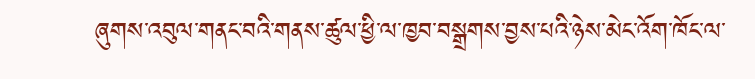ཞུགས་འབུལ་གནང་བའི་གནས་ཚུལ་ཕྱི་ལ་ཁྱབ་བསྒྲགས་བྱས་པའི་ཉེས་མེང་འོག་ཁོང་ལ་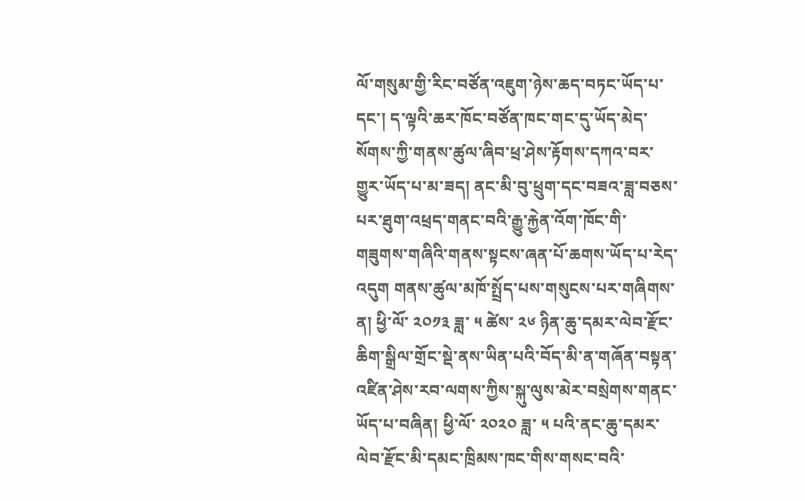ལོ་གསུམ་གྱི་རིང་བཙོན་འཇུག་ཉེས་ཆད་བཏང་ཡོད་པ་དང་། ད་ལྟའི་ཆར་ཁོང་བཙོན་ཁང་གང་དུ་ཡོད་མེད་སོགས་ཀྱི་གནས་ཚུལ་ཞིབ་ཕྲ་ཤེས་རྟོགས་དཀའ་བར་གྱུར་ཡོད་པ་མ་ཟད། ནང་མི་བུ་ཕྲུག་དང་བཟའ་ཟླ་བཅས་པར་ཐུག་འཕྲད་གནང་བའི་རྒྱུ་རྐྱེན་འོག་ཁོང་གི་གཟུགས་གཞིའི་གནས་སྟངས་ཞན་པོ་ཆགས་ཡོད་པ་རེད་འདུག གནས་ཚུལ་མཁོ་སྤྲོད་པས་གསུངས་པར་གཞིགས་ན། ཕྱི་ལོ་ ༢༠༡༣ ཟླ་ ༥ ཚེས་ ༢༦ ཉིན་ཆུ་དམར་ལེབ་རྫོང་ཆིག་སྒྲིལ་གྲོང་སྡེ་ནས་ཡིན་པའི་བོད་མི་ན་གཞོན་བསྟན་འཛིན་ཤེས་རབ་ལགས་ཀྱིས་སྐུ་ལུས་མེར་བསྲེགས་གནང་ཡོད་པ་བཞིན། ཕྱི་ལོ་ ༢༠༢༠ ཟླ་ ༥ པའི་ནང་ཆུ་དམར་ལེབ་རྫོང་མི་དམང་ཁྲིམས་ཁང་གིས་གསང་བའི་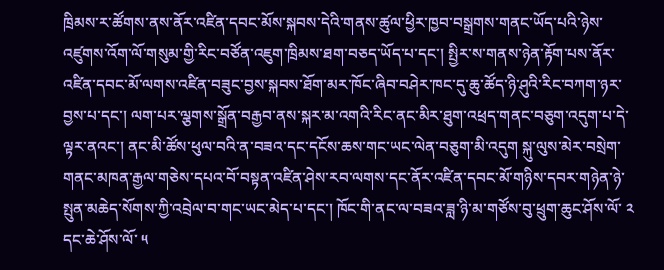ཁྲིམས་ར་ཚོགས་ནས་ནོར་འཛིན་དབང་མོས་སྐབས་དེའི་གནས་ཚུལ་ཕྱིར་ཁྱབ་བསྒྲགས་གནང་ཡོད་པའི་ཉེས་འཛུགས་འོག་ལོ་གསུམ་གྱི་རིང་བཙོན་འཇུག་ཁྲིམས་ཐག་བཅད་ཡོད་པ་དང་། སྤྱིར་ས་གནས་ཉེན་རྟོག་པས་ནོར་འཛིན་དབང་མོ་ལགས་འཛིན་བཟུང་བྱས་སྐབས་ཐོག་མར་ཁོང་ཞིབ་བཤེར་ཁང་དུ་ཆུ་ཚོད་ཉི་ཤུའི་རིང་བཀག་ཉར་བྱས་པ་དང་། ལག་པར་ལྕགས་སྒྲོན་བརྒྱབ་ནས་སྐར་མ་འགའི་རིང་ནང་མིར་ཐུག་འཕྲད་གནང་བཅུག་འདུག་པ་དེ་ལྟར་ནའང་། ནང་མི་ཚོས་ཕུལ་བའི་ན་བཟའ་དང་དངོས་ཆས་གང་ཡང་ལེན་བཅུག་མི་འདུག སྐུ་ལུས་མེར་བསྲེག་གནང་མཁན་རྒྱལ་གཅེས་དཔའ་བོ་བསྟན་འཛིན་ཤེས་རབ་ལགས་དང་ནོར་འཛིན་དབང་མོ་གཉིས་དབར་གཉེན་ཉེ་སྤུན་མཆེད་སོགས་ཀྱི་འབྲེལ་བ་གང་ཡང་མེད་པ་དང་། ཁོང་གི་ནང་ལ་བཟའ་ཟླ་ཉི་མ་གཙོས་བུ་ཕྲུག་ཆུང་ཤོས་ལོ་ ༢ དང་ཆེ་ཤོས་ལོ་ ༥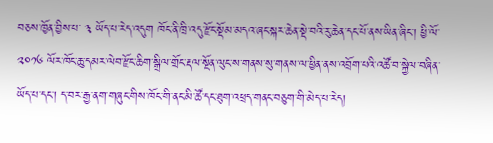བཅས་ཁྱོན་བྱིས་པ་ ༣ ཡོད་པ་རེད་འདུག ཁོང་ནི་ཁྲི་འདུ་རྫོང་སྡོམ་མདའ་ཞང་སྐར་ཆེན་སྡེ་བའི་རུ་ཆེན་དང་པོ་ནས་ཡིན་ཞིང་། ཕྱི་ལོ་ ༢༠༡༦ ལོར་ཁོང་ཆུ་དམར་ལེབ་རྫོང་ཆིག་སྒྲིལ་གྲོང་རྡལ་སྔོན་ལུང་ས་གནས་སུ་གནས་ལ་ཕྱིན་ནས་འབྲོག་པའི་འཚོ་བ་སྐྱེལ་བཞིན་ཡོད་པ་དང་། ད་བར་རྒྱ་ནག་གཞུང་གིས་ཁོང་གི་ནང་མི་ཚོ་དང་ཐུག་འཕྲད་གནང་བཅུག་གི་མེད་པ་རེད།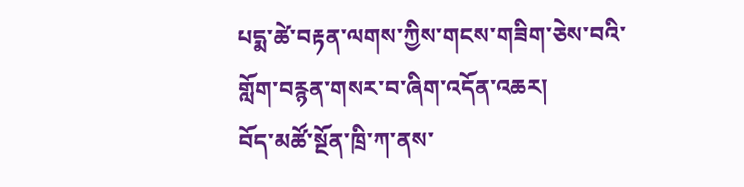པདྨ་ཚེ་བརྟན་ལགས་ཀྱིས་གངས་གཟིག་ཅེས་བའི་གློག་བརྙན་གསར་བ་ཞིག་འདོན་འཆར།
བོད་མཚོ་སྔོན་ཁྲི་ཀ་ནས་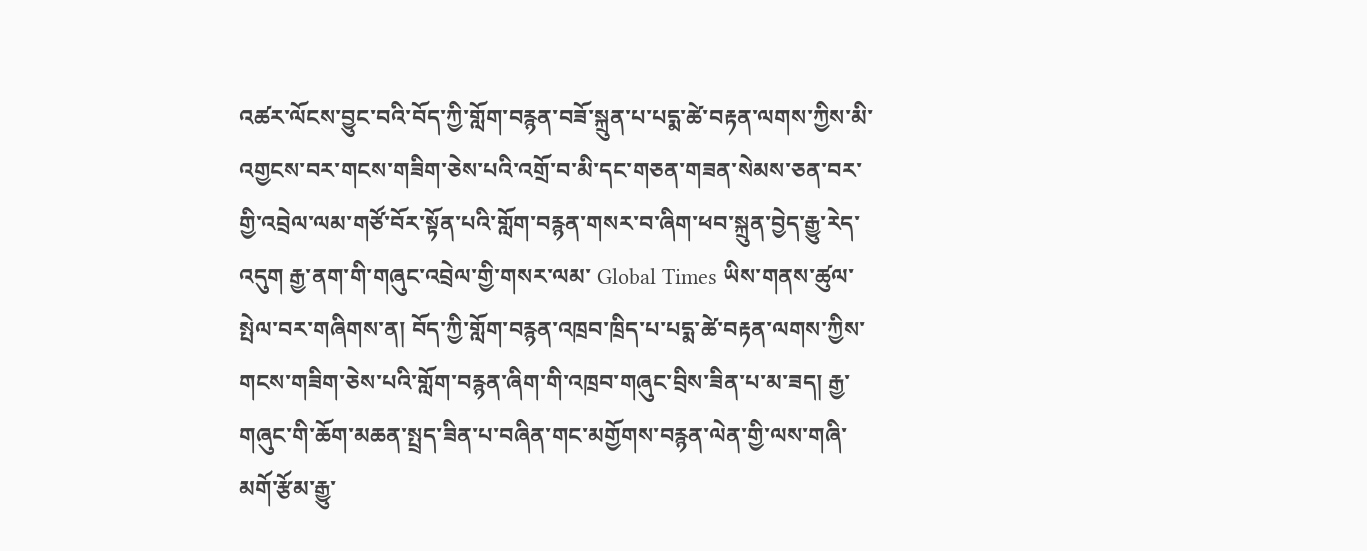འཚར་ལོངས་བྱུང་བའི་བོད་ཀྱི་གློག་བརྙན་བཟོ་སྐྲུན་པ་པདྨ་ཚེ་བརྟན་ལགས་ཀྱིས་མི་འགྱངས་བར་གངས་གཟིག་ཅེས་པའི་འགྲོ་བ་མི་དང་གཅན་གཟན་སེམས་ཅན་བར་གྱི་འབྲེལ་ལམ་གཙོ་བོར་སྟོན་པའི་གློག་བརྙན་གསར་བ་ཞིག་ཕབ་སྐྲུན་བྱེད་རྒྱུ་རེད་འདུག རྒྱ་ནག་གི་གཞུང་འབྲེལ་གྱི་གསར་ལམ་ Global Times ཡིས་གནས་ཚུལ་སྤེལ་བར་གཞིགས་ན། བོད་ཀྱི་གློག་བརྙན་འཁྲབ་ཁྲིད་པ་པདྨ་ཚེ་བརྟན་ལགས་ཀྱིས་གངས་གཟིག་ཅེས་པའི་གློག་བརྙན་ཞིག་གི་འཁྲབ་གཞུང་བྲིས་ཟིན་པ་མ་ཟད། རྒྱ་གཞུང་གི་ཆོག་མཆན་སྤྲད་ཟིན་པ་བཞིན་གང་མགྱོགས་བརྙན་ལེན་གྱི་ལས་གཞི་མགོ་རྩོམ་རྒྱུ་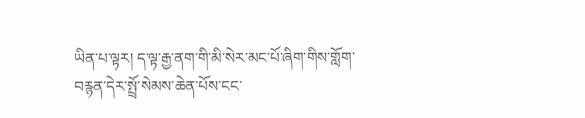ཡིན་པ་ལྟར། ད་ལྟ་རྒྱ་ནག་གི་མི་སེར་མང་པོ་ཞིག་གིས་གློག་བརྙན་དེར་སྤྲོ་སེམས་ཆེན་པོས་ངང་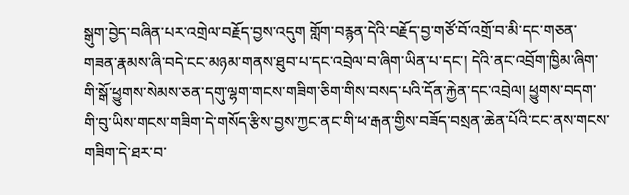སྒུག་བྱེད་བཞིན་པར་འགྲེལ་བརྗོད་བྱས་འདུག གློག་བརྙན་དེའི་བརྗོད་བྱ་གཙོ་བོ་འགྲོ་བ་མི་དང་གཅན་གཟན་རྣམས་ཞི་བདེ་ངང་མཉམ་གནས་ཐུབ་པ་དང་འབྲེལ་བ་ཞིག་ཡིན་པ་དང་། དེའི་ནང་འབྲོག་ཁྱིམ་ཞིག་གི་སྒོ་ཕྱུགས་སེམས་ཅན་དགུ་ལྷག་གངས་གཟིག་ཅིག་གིས་བསད་པའི་དོན་རྐྱེན་དང་འབྲེལ། ཕྱུགས་བདག་གི་བུ་ཡིས་གངས་གཟིག་དེ་གསོད་རྩིས་བྱས་ཀྱང་ནང་གི་ཕ་རྒན་གྱིས་བཟོད་བསྲན་ཆེན་པོའི་ངང་ནས་གངས་གཟིག་དེ་ཐར་བ་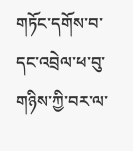གཏོང་དགོས་བ་དང་འབྲེལ་ཕ་བུ་གཉིས་ཀྱི་བར་ལ་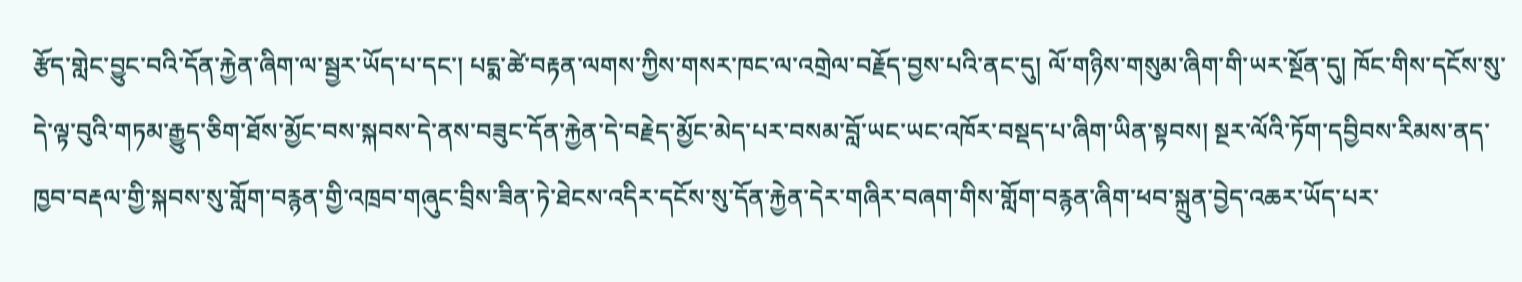རྩོད་གླེང་བྱུང་བའི་དོན་རྐྱེན་ཞིག་ལ་སྦྱར་ཡོད་པ་དང་། པདྨ་ཚེ་བརྟན་ལགས་ཀྱིས་གསར་ཁང་ལ་འགྲེལ་བརྗོད་བྱས་པའི་ནང་དུ། ལོ་གཉིས་གསུམ་ཞིག་གི་ཡར་སྔོན་དུ། ཁོང་གིས་དངོས་སུ་དེ་ལྟ་བུའི་གཏམ་རྒྱུད་ཅིག་ཐོས་མྱོང་བས་སྐབས་དེ་ནས་བཟུང་དོན་རྐྱེན་དེ་བརྗེད་མྱོང་མེད་པར་བསམ་བློ་ཡང་ཡང་འཁོར་བསྡད་པ་ཞིག་ཡིན་སྟབས། སྔར་ལོའི་ཏོག་དབྱིབས་རིམས་ནད་ཁྱབ་བརྡལ་གྱི་སྐབས་སུ་གློག་བརྙན་གྱི་འཁྲབ་གཞུང་བྲིས་ཟིན་ཏེ་ཐེངས་འདིར་དངོས་སུ་དོན་རྐྱེན་དེར་གཞིར་བཞག་གིས་གློག་བརྙན་ཞིག་ཕབ་སྐྲུན་བྱེད་འཆར་ཡོད་པར་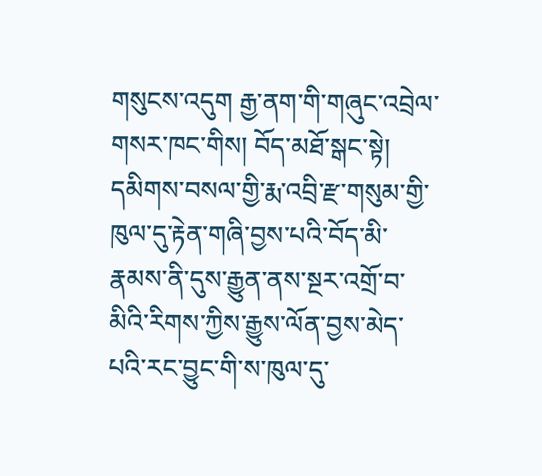གསུངས་འདུག རྒྱ་ནག་གི་གཞུང་འབྲེལ་གསར་ཁང་གིས། བོད་མཐོ་སྒང་སྟེ། དམིགས་བསལ་གྱི་རྨ་འབྲི་རྫ་གསུམ་གྱི་ཁུལ་དུ་རྟེན་གཞི་བྱས་པའི་བོད་མི་རྣམས་ནི་དུས་རྒྱུན་ནས་སྔར་འགྲོ་བ་མིའི་རིགས་ཀྱིས་རྒྱུས་ལོན་བྱས་མེད་པའི་རང་བྱུང་གི་ས་ཁུལ་དུ་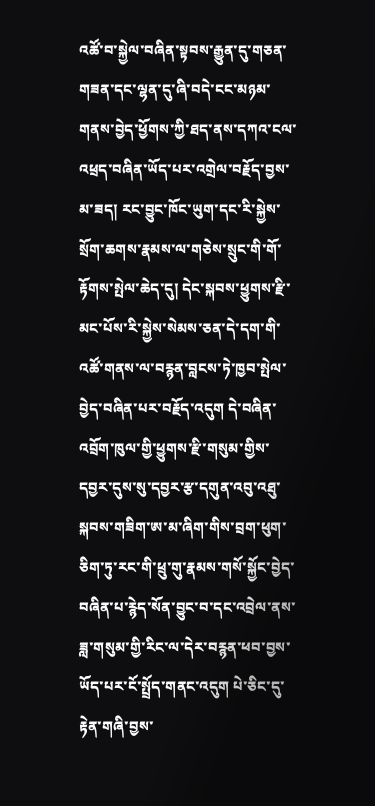འཚོ་བ་སྐྱེལ་བཞིན་སྟབས་རྒྱུན་དུ་གཅན་གཟན་དང་ལྷན་དུ་ཞི་བདེ་ངང་མཉམ་གནས་བྱེད་ཕྱོགས་ཀྱི་ཐད་ནས་དཀའ་ངལ་འཕྲད་བཞིན་ཡོད་པར་འགྲེལ་བརྗོད་བྱས་མ་ཟད། རང་བྱུང་ཁོང་ཡུག་དང་རི་སྐྱེས་སྲོག་ཆགས་རྣམས་ལ་གཅེས་སྲུང་གི་གོ་རྟོགས་སྤེལ་ཆེད་དུ། དེང་སྐབས་ཕྱུགས་རྫི་མང་པོས་རི་སྐྱེས་སེམས་ཅན་དེ་དག་གི་འཚོ་གནས་ལ་བརྙན་བླངས་ཏེ་ཁྱབ་སྤེལ་བྱེད་བཞིན་པར་བརྗོད་འདུག དེ་བཞིན་འབྲོག་ཁུལ་གྱི་ཕྱུགས་རྫི་གསུམ་གྱིས་དབྱར་དུས་སུ་དབྱར་རྩ་དགུན་འབུ་འཐུ་སྐབས་གཟིག་ཨ་མ་ཞིག་གིས་བྲག་ཕུག་ཅིག་ཏུ་རང་གི་ཕྲུ་གུ་རྣམས་གསོ་སྐྱོང་བྱེད་བཞིན་པ་རྙེད་སོན་བྱུང་བ་དང་འབྲེལ་ནས་ཟླ་གསུམ་གྱི་རིང་ལ་དེར་བརྙན་ཕབ་བྱས་ཡོད་པར་ངོ་སྤྲོད་གནང་འདུག པེ་ཅིང་དུ་རྟེན་གཞི་བྱས་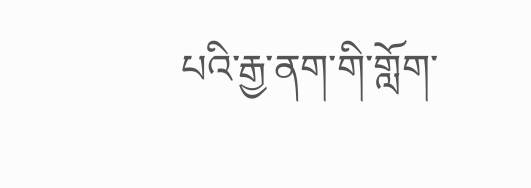པའི་རྒྱ་ནག་གི་གློག་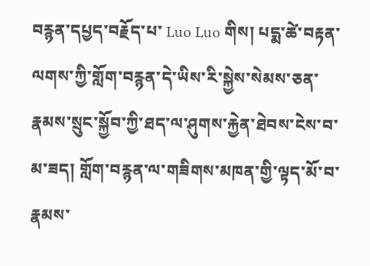བརྙན་དཔྱད་བརྗོད་པ་ Luo Luo གིས། པདྨ་ཚེ་བརྟན་ལགས་ཀྱི་གློག་བརྙན་དེ་ཡིས་རི་སྐྱེས་སེམས་ཅན་རྣམས་སྲུང་སྐྱོབ་ཀྱི་ཐད་ལ་ཤུགས་རྐྱེན་ཐེབས་ངེས་བ་མ་ཟད། གློག་བརྙན་ལ་གཟིགས་མཁན་གྱི་ལྟད་མོ་བ་རྣམས་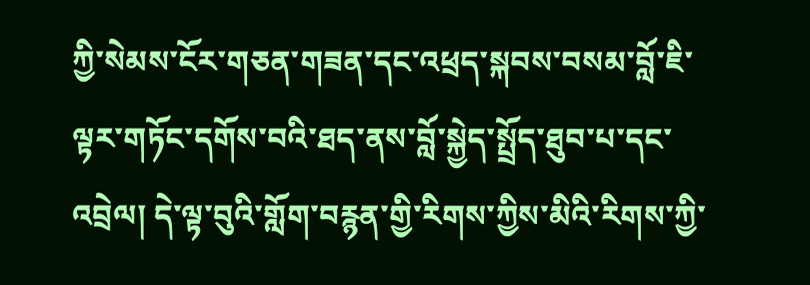ཀྱི་སེམས་ངོར་གཅན་གཟན་དང་འཕྲད་སྐབས་བསམ་བློ་ཇི་ལྟར་གཏོང་དགོས་བའི་ཐད་ནས་བློ་སྐྱེད་སྤྲོད་ཐུབ་པ་དང་འབྲེལ། དེ་ལྟ་བུའི་གློག་བརྙན་གྱི་རིགས་ཀྱིས་མིའི་རིགས་ཀྱི་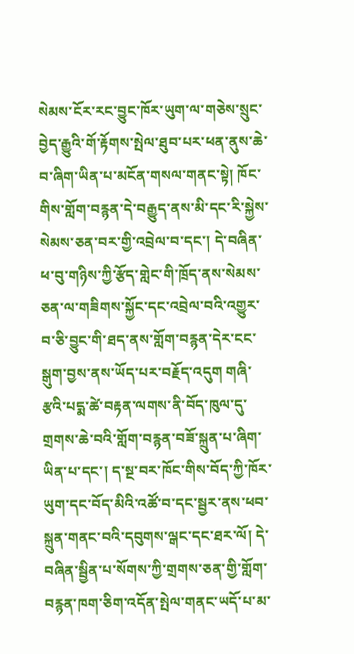སེམས་ངོར་རང་བྱུང་ཁོར་ཡུག་ལ་གཅེས་སྲུང་བྱེད་རྒྱུའི་གོ་རྟོགས་སྤེལ་ཐུབ་པར་ཕན་ནུས་ཆེ་བ་ཞིག་ཡིན་པ་མངོན་གསལ་གནང་སྟེ། ཁོང་གིས་གློག་བརྙན་དེ་བརྒྱུད་ནས་མི་དང་རི་སྐྱེས་སེམས་ཅན་བར་གྱི་འབྲེལ་བ་དང་། དེ་བཞིན་ཕ་བུ་གཉིས་ཀྱི་རྩོད་གླེང་གི་ཁྲོད་ནས་སེམས་ཅན་ལ་གཟིགས་སྐྱོང་དང་འབྲེལ་བའི་འགྱུར་བ་ཅི་བྱུང་གི་ཐད་ནས་གློག་བརྙན་དེར་ངང་སྒུག་བྱས་ནས་ཡོད་པར་བརྗོད་འདུག གཞི་རྩའི་པདྨ་ཚེ་བརྟན་ལགས་ནི་བོད་ཁུལ་དུ་གྲགས་ཆེ་བའི་གློག་བརྙན་བཟོ་སྐྲུན་པ་ཞིག་ཡིན་པ་དང་། ད་སྔ་བར་ཁོང་གིས་བོད་ཀྱི་ཁོར་ཡུག་དང་བོད་མིའི་འཚོ་བ་དང་སྦྱར་ནས་ཕབ་སྐྲུན་གནང་བའི་དབུགས་ལྒང་དང་ཐར་ལོ། དེ་བཞིན་སྦྱིན་པ་སོགས་ཀྱི་གྲགས་ཅན་གྱི་གློག་བརྙན་ཁག་ཅིག་འདོན་སྤེལ་གནང་ཡདོ་པ་མ་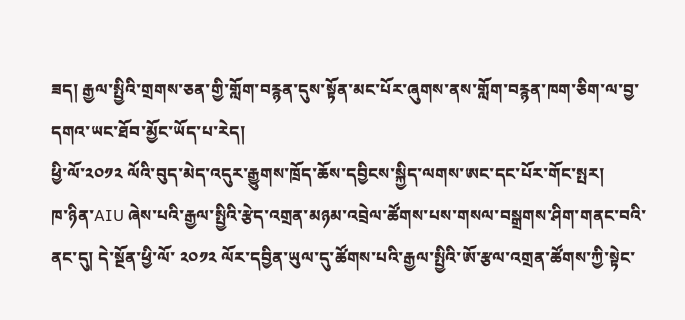ཟད། རྒྱལ་སྤྱིའི་གྲགས་ཅན་གྱི་གློག་བརྙན་དུས་སྟོན་མང་པོར་ཞུགས་ནས་གློག་བརྙན་ཁག་ཅིག་ལ་བྱ་དགའ་ཡང་ཐོབ་མྱོང་ཡོད་པ་རེད།
ཕྱི་ལོ་༢༠༡༢ ལོའི་བུད་མེད་འདུར་རྒྱུགས་ཁྲོད་ཆོས་དབྱིངས་སྐྱིད་ལགས་ཨང་དང་པོར་གོང་སྤར།
ཁ་ཉིན་AIU ཞེས་པའི་རྒྱལ་སྤྱིའི་རྩེད་འགྲན་མཉམ་འབྲེལ་ཚོགས་པས་གསལ་བསྒྲགས་ཤིག་གནང་བའི་ནང་དུ། དེ་སྔོན་ཕྱི་ལོ་ ༢༠༡༢ ལོར་དབྱིན་ཡུལ་དུ་ཚོགས་པའི་རྒྱལ་སྤྱིའི་ཨོ་རྩལ་འགྲན་ཚོགས་ཀྱི་སྟེང་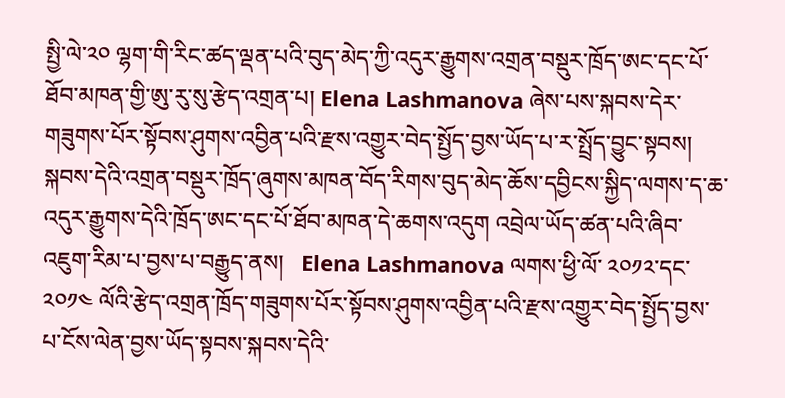སྤྱི་ལེ་༢༠ ལྷག་གི་རིང་ཚད་ལྡན་པའི་བུད་མེད་ཀྱི་འདུར་རྒྱུགས་འགྲན་བསྡུར་ཁྲོད་ཨང་དང་པོ་ཐོབ་མཁན་གྱི་ཨུ་རུ་སུ་རྩེད་འགྲན་པ། Elena Lashmanova ཞེས་པས་སྐབས་དེར་གཟུགས་པོར་སྟོབས་ཤུགས་འབྱིན་པའི་རྫས་འགྱུར་བེད་སྤྱོད་བྱས་ཡོད་པ་ར་སྤྲོད་བྱུང་སྟབས། སྐབས་དེའི་འགྲན་བསྡུར་ཁྲོད་ཞུགས་མཁན་བོད་རིགས་བུད་མེད་ཆོས་དབྱིངས་སྐྱིད་ལགས་ད་ཆ་འདུར་རྒྱུགས་དེའི་ཁྲོད་ཨང་དང་པོ་ཐོབ་མཁན་དེ་ཆགས་འདུག འབྲེལ་ཡོད་ཚན་པའི་ཞིབ་འཇུག་རིམ་པ་བྱས་པ་བརྒྱུད་ནས།   Elena Lashmanova ལགས་ཕྱི་ལོ་ ༢༠༡༢་དང་༢༠༡༤ ལོའི་རྩེད་འགྲན་ཁྲོད་གཟུགས་པོར་སྟོབས་ཤུགས་འབྱིན་པའི་རྫས་འགྱུར་བེད་སྤྱོད་བྱས་པ་ངོས་ལེན་བྱས་ཡོད་སྟབས་སྐབས་དེའི་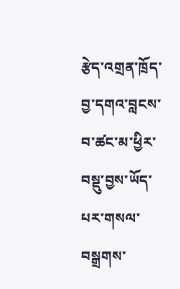རྩེད་འགྲན་ཁྲོད་བྱ་དགའ་བླངས་བ་ཚང་མ་ཕྱིར་བསྡུ་བྱས་ཡོད་པར་གསལ་བསྒྲགས་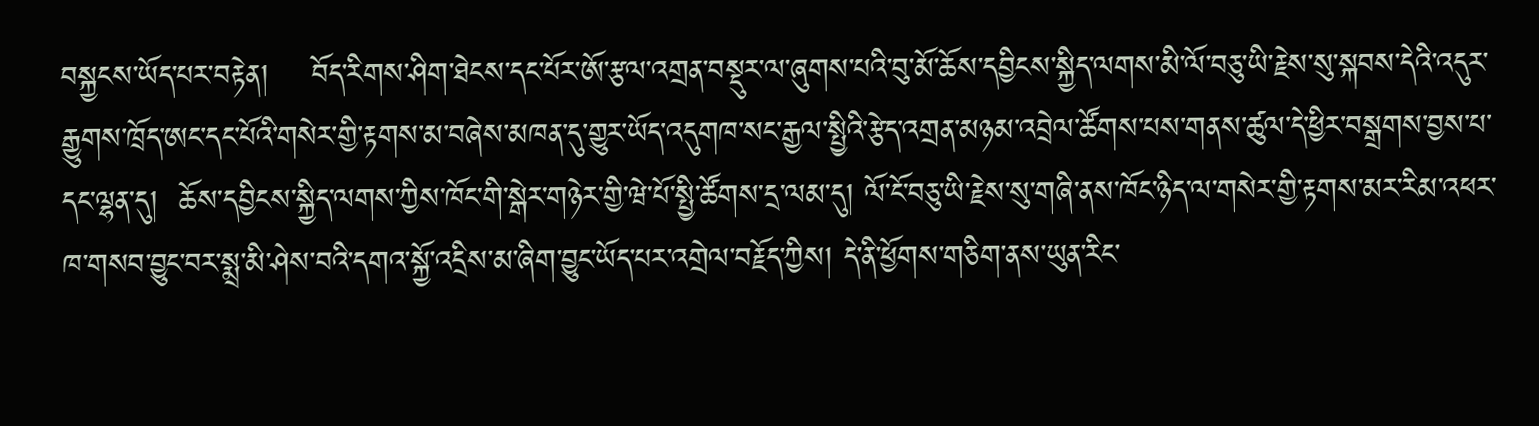བསྐྱངས་ཡོད་པར་བརྟེན།    བོད་རིགས་ཤིག་ཐེངས་དང་པོར་ཨོ་རྩལ་འགྲན་བསྡུར་ལ་ཞུགས་པའི་བུ་མོ་ཆོས་དབྱིངས་སྐྱིད་ལགས་མི་ལོ་བཅུ་ཡི་རྗེས་སུ་སྐབས་དེའི་འདུར་རྒྱུགས་ཁྲོད་ཨང་དང་པོའི་གསེར་གྱི་རྟགས་མ་བཞེས་མཁན་དུ་གྱུར་ཡོད་འདུགཁ་སང་རྒྱལ་སྤྱིའི་རྩེད་འགྲན་མཉམ་འབྲེལ་ཚོགས་པས་གནས་ཚུལ་དེ་ཕྱིར་བསྒྲགས་བྱས་པ་དང་ལྷན་དུ།  ཆོས་དབྱིངས་སྐྱིད་ལགས་ཀྱིས་ཁོང་གི་སྒེར་གཉེར་གྱི་ཝེ་པོ་སྤྱི་ཚོགས་དྲ་ལམ་དུ། ལོ་ངོ་བཅུ་ཡི་རྗེས་སུ་གཞི་ནས་ཁོང་ཉིད་ལ་གསེར་གྱི་རྟགས་མར་རིམ་འཕར་ཁ་གསབ་བྱུང་བར་སྨྲ་མི་ཤེས་བའི་དགའ་སྐྱོ་འདྲིས་མ་ཞིག་བྱུང་ཡོད་པར་འགྲེལ་བརྗོད་ཀྱིས། དེ་ནི་ཕྱོགས་གཅིག་ནས་ཡུན་རིང་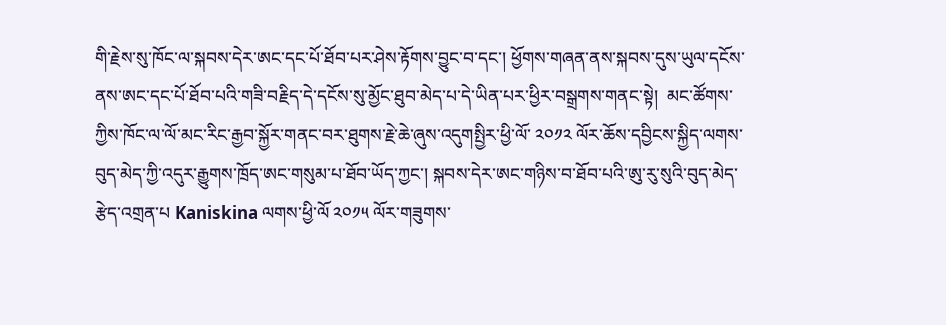གི་རྗེས་སུ་ཁོང་ལ་སྐབས་དེར་ཨང་དང་པོ་ཐོབ་པར་ཤེས་རྟོགས་བྱུང་བ་དང་། ཕྱོགས་གཞན་ནས་སྐབས་དུས་ཡུལ་དངོས་ནས་ཨང་དང་པོ་ཐོབ་པའི་གཟི་བརྗིད་དེ་དངོས་སུ་མྱོང་ཐུབ་མེད་པ་དེ་ཡིན་པར་ཕྱིར་བསྒྲགས་གནང་སྟེ།  མང་ཚོགས་ཀྱིས་ཁོང་ལ་ལོ་མང་རིང་རྒྱབ་སྐྱོར་གནང་བར་ཐུགས་རྗེ་ཆེ་ཞུས་འདུགསྤྱིར་ཕྱི་ལོ་ ༢༠༡༢ ལོར་ཆོས་དབྱིངས་སྐྱིད་ལགས་བུད་མེད་ཀྱི་འདུར་རྒྱུགས་ཁྲོད་ཨང་གསུམ་པ་ཐོབ་ཡོད་ཀྱང་། སྐབས་དེར་ཨང་གཉིས་བ་ཐོབ་པའི་ཨུ་རུ་སུའི་བུད་མེད་རྩེད་འགྲན་པ Kaniskina ལགས་ཕྱི་ལོ ༢༠༡༥ ལོར་གཟུགས་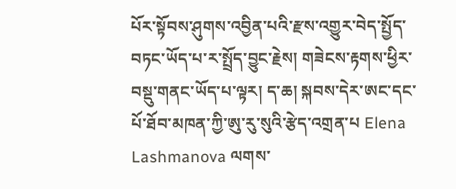པོར་སྟོབས་ཤུགས་འབྱིན་པའི་རྫས་འགྱུར་བེད་སྤྱོད་བཏང་ཡོད་པ་ར་སྤྲོད་བྱུང་རྗེས། གཟེངས་རྟགས་ཕྱིར་བསྡུ་གནང་ཡོད་པ་ལྟར། ད་ཆ། སྐབས་དེར་ཨང་དང་པོ་ཐོབ་མཁན་ཀྱི་ཨུ་རུ་སུའི་རྩེད་འགྲན་པ Elena Lashmanova ལགས་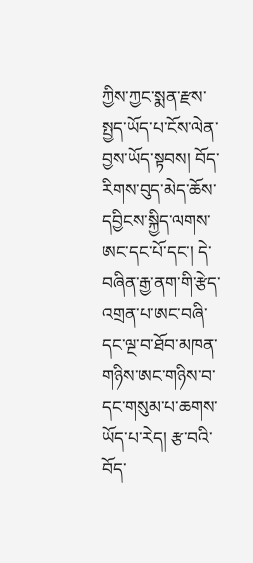ཀྱིས་ཀྱང་སྨན་རྫས་སྤྱད་ཡོད་པ་ངོས་ལེན་བྱས་ཡོད་སྟབས། བོད་རིགས་བུད་མེད་ཆོས་དབྱིངས་སྐྱིད་ལགས་ཨང་དང་པོ་དང་། དེ་བཞིན་རྒྱ་ནག་གི་རྩེད་འགྲན་པ་ཨང་བཞི་དང་ལྔ་བ་ཐོབ་མཁན་གཉིས་ཨང་གཉིས་བ་དང་གསུམ་པ་ཆགས་ཡོད་པ་རེད། རྩ་བའི་བོད་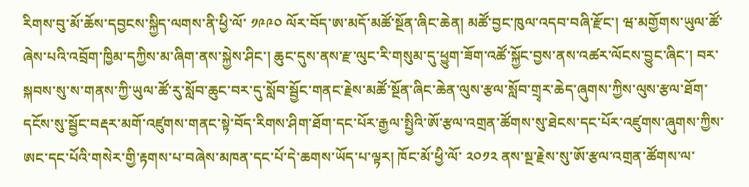རིགས་བུ་མོ་ཆོས་དབྱངས་སྐྱིད་ལགས་ནི་ཕྱི་ལོ་ ༡༩༩༠ ལོར་བོད་ཨ་མདོ་མཚོ་སྔོན་ཞིང་ཆེན། མཚོ་བྱང་ཁུལ་འདབ་བཞི་རྫོང་། ཝ་མགྱོགས་ཡུལ་ཚོ་ཞེས་པའི་འབྲོག་ཁྱིམ་དཀྱིས་མ་ཞིག་ནས་སྐྱེས་ཤིང་། ཆུང་དུས་ནས་རྫ་ལུང་རི་གསུམ་དུ་ཕྱུག་ཟོག་འཚོ་སྐྱོང་བྱས་ནས་འཚར་ལོངས་བྱུང་ཞིང་། བར་སྐབས་སུ་ས་གནས་ཀྱི་ཡུལ་ཚོ་རུ་སློབ་ཆུང་བར་དུ་སློབ་སྦྱོང་གནང་རྗེས་མཚོ་སྔོན་ཞིང་ཆེན་ལུས་རྩལ་སློབ་གྲྭར་ཆེད་ཞུགས་ཀྱིས་ལུས་རྩལ་ཐོག་དངོས་སུ་སྦྱོང་བརྡར་མགོ་འཛུགས་གནང་སྟེ་བོད་རིགས་ཤིག་ཐོག་དང་པོར་རྒྱལ་སྤྱིའི་ཨོ་རྩལ་འགྲན་ཚོགས་སུ་ཐེངས་དང་པོར་འཛུགས་ཞུགས་ཀྱིས་ཨང་དང་པོའི་གསེར་གྱི་རྟགས་པ་བཞེས་མཁན་དང་པོ་དེ་ཆགས་ཡོད་པ་ལྟར། ཁོང་མོ་ཕྱི་ལོ་ ༢༠༡༢ ནས་སྔ་རྗེས་སུ་ཨོ་རྩལ་འགྲན་ཚོགས་ལ་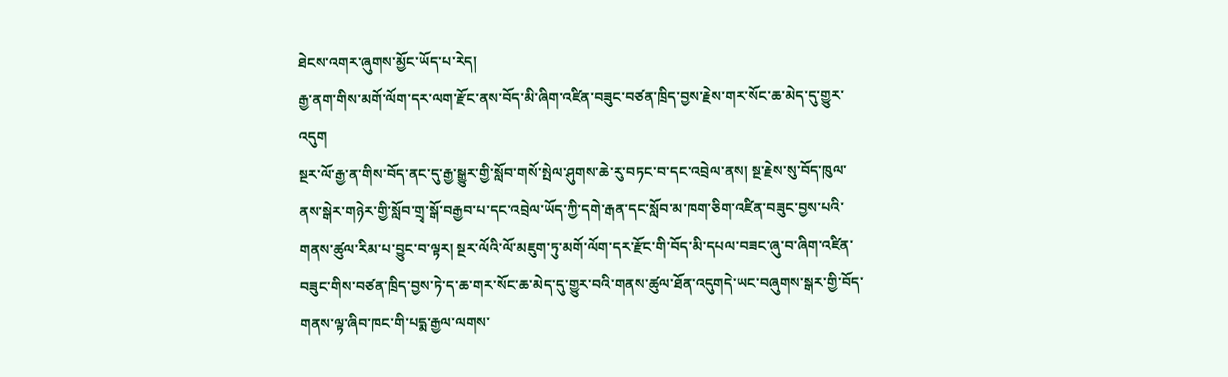ཐེངས་འགར་ཞུགས་མྱོང་ཡོད་པ་རེད།
རྒྱ་ནག་གིས་མགོ་ལོག་དར་ལག་རྫོང་ནས་བོད་མི་ཞིག་འཛིན་བཟུང་བཙན་ཁྲིད་བྱས་རྗེས་གར་སོང་ཆ་མེད་དུ་གྱུར་འདུག
སྔར་ལོ་རྒྱ་ན་གིས་བོད་ནང་དུ་རྒྱ་སྒྱུར་གྱི་སློབ་གསོ་སྤེལ་ཤུགས་ཆེ་རུ་བཏང་བ་དང་འབྲེལ་ནས། སྔ་རྗེས་སུ་བོད་ཁུལ་ནས་སྒེར་གཉེར་གྱི་སློབ་གྲྭ་སྒོ་བརྒྱབ་པ་དང་འབྲེལ་ཡོད་ཀྱི་དགེ་རྒན་དང་སློབ་མ་ཁག་ཅིག་འཛིན་བཟུང་བྱས་པའི་གནས་ཚུལ་རིམ་པ་བྱུང་བ་ལྟར། སྔར་ལོའི་ལོ་མཇུག་ཏུ་མགོ་ལོག་དར་རྫོང་གི་བོད་མི་དཔལ་བཟང་ཞུ་བ་ཞིག་འཛིན་བཟུང་གིས་བཙན་ཁྲིད་བྱས་ཏེ་ད་ཆ་གར་སོང་ཆ་མེད་དུ་གྱུར་བའི་གནས་ཚུལ་ཐོན་འདུགདེ་ཡང་བཞུགས་སྒར་གྱི་བོད་གནས་ལྟ་ཞིབ་ཁང་གི་པདྨ་རྒྱལ་ལགས་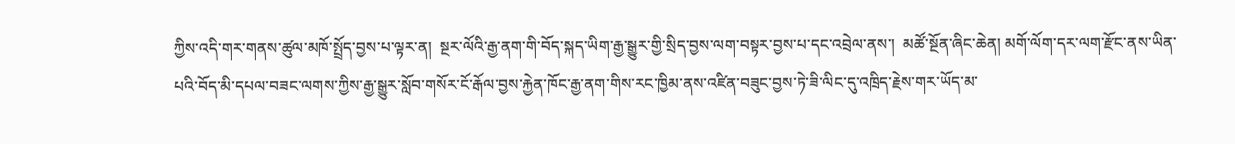ཀྱིས་འདི་གར་གནས་ཚུལ་མཁོ་སྤྲོད་བྱས་པ་ལྟར་ན།  སྔར་ལོའི་རྒྱ་ནག་གི་བོད་སྐད་ཡིག་རྒྱ་སྒྱུར་གྱི་སྲིད་བྱས་ལག་བསྟར་བྱས་པ་དང་འབྲེལ་ནས་།  མཚོ་སྔོན་ཞིང་ཆེན། མགོ་ལོག་དར་ལག་རྫོང་ནས་ཡིན་པའི་བོད་མི་དཔལ་བཟང་ལགས་ཀྱིས་རྒྱ་སྒྱུར་སློབ་གསོར་ངོ་རྒོལ་བྱས་རྐྱེན་ཁོང་རྒྱ་ནག་གིས་རང་ཁྱིམ་ནས་འཛིན་བཟུང་བྱས་ཏེ་ཟི་ལིང་དུ་འཁྲིད་རྗེས་གར་ཡོད་མ་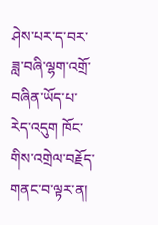ཤེས་པར་ད་བར་ཟླ་བཞི་ལྷག་འགྲོ་བཞིན་ཡོད་པ་རེད་འདུག ཁོང་གིས་འགྲེལ་བརྗོད་གནང་བ་ལྟར་ན།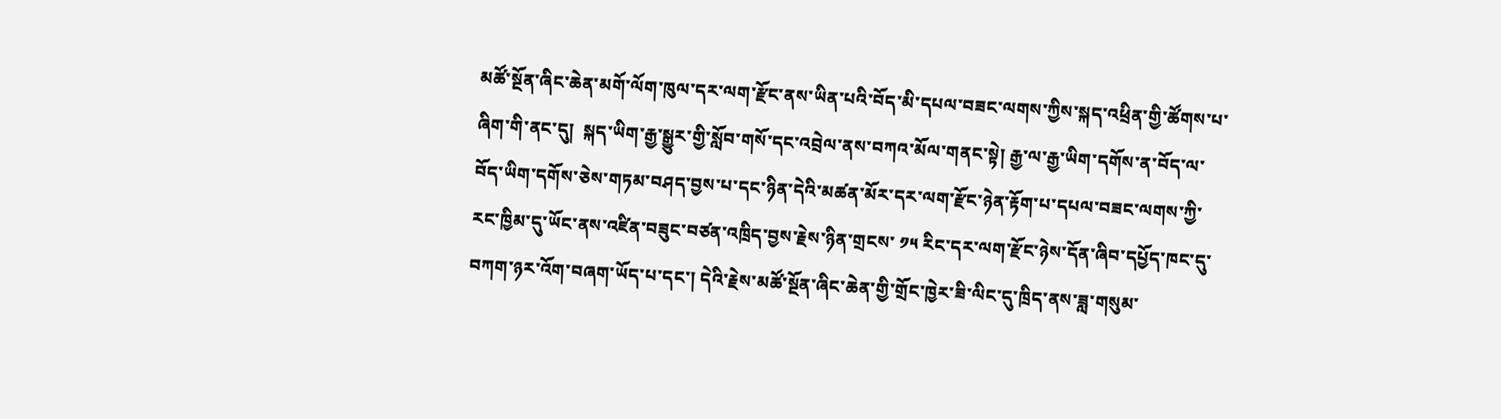མཚོ་སྔོན་ཞིང་ཆེན་མགོ་ལོག་ཁུལ་དར་ལག་རྫོང་ནས་ཡིན་པའི་བོད་མི་དཔལ་བཟང་ལགས་ཀྱིས་སྐད་འཕྲིན་གྱི་ཚོགས་པ་ཞིག་གི་ནང་དུ།  སྐད་ཡིག་རྒྱ་སྒྱུར་གྱི་སློབ་གསོ་དང་འབྲེལ་ནས་བཀའ་མོལ་གནང་སྟེ། རྒྱ་ལ་རྒྱ་ཡིག་དགོས་ན་བོད་ལ་བོད་ཡིག་དགོས་ཅེས་གཏམ་བཤད་བྱས་པ་དང་ཉིན་དེའི་མཚན་མོར་དར་ལག་རྫོང་ཉེན་རྟོག་པ་དཔལ་བཟང་ལགས་ཀྱི་རང་ཁྱིམ་དུ་ཡོང་ནས་འཛིན་བཟུང་བཙན་འཁྲིད་བྱས་རྗེས་ཉིན་གྲངས་ ༡༥ རིང་དར་ལག་རྫོང་ཉེས་དོན་ཞིབ་དཔྱོད་ཁང་དུ་བཀག་ཉར་འོག་བཞག་ཡོད་པ་དང་། དེའི་རྗེས་མཚོ་སྔོན་ཞིང་ཆེན་གྱི་གྲོང་ཁྱེར་ཟི་ལིང་དུ་ཁྲིད་ནས་ཟླ་གསུམ་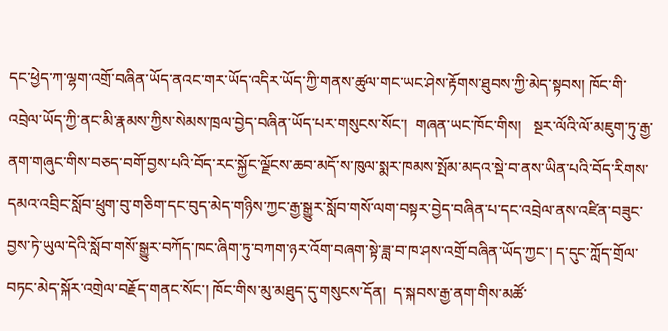དང་ཕྱེད་ཀ་ལྷག་འགྲོ་བཞིན་ཡོད་ནའང་གར་ཡོད་འདིར་ཡོད་ཀྱི་གནས་ཚུལ་གང་ཡང་ཤེས་རྟོགས་ཐུབས་ཀྱི་མེད་སྟབས། ཁོང་གི་འབྲེལ་ཡོད་ཀྱི་ནང་མི་རྣམས་ཀྱིས་སེམས་ཁྲལ་བྱེད་བཞིན་ཡོད་པར་གསུངས་སོང་།  གཞན་ཡང་ཁོང་གིས།   སྔར་ལོའི་ལོ་མཇུག་ཏུ་རྒྱ་ནག་གཞུང་གིས་བཅད་བགོ་བྱས་པའི་བོད་རང་སྐྱོང་ལྗོངས་ཆབ་མདོ་ས་ཁུལ་སྨར་ཁམས་སྤོམ་མདའ་སྡེ་བ་ནས་ཡིན་པའི་བོད་རིགས་དམའ་འབྲིང་སློབ་ཕྲུག་བུ་གཅིག་དང་བུད་མེད་གཉིས་ཀྱང་རྒྱ་སྒྱུར་སློབ་གསོ་ལག་བསྟར་བྱེད་བཞིན་པ་དང་འབྲེལ་ནས་འཛིན་བཟུང་བྱས་ཏེ་ཡུལ་དེའི་སློབ་གསོ་སྒྱུར་བཀོད་ཁང་ཞིག་ཏུ་བཀག་ཉར་འོག་བཞག་སྟེ་ཟླ་བ་ཁ་ཤས་འགྲོ་བཞིན་ཡོད་ཀྱང་། ད་དུང་ཀློད་གྲོལ་བཏང་མེད་སྐོར་འགྲེལ་བརྗོད་གནང་སོང་། ཁོང་གིས་མུ་མཐུད་དུ་གསུངས་དོན།  ད་སྐབས་རྒྱ་ནག་གིས་མཚོ་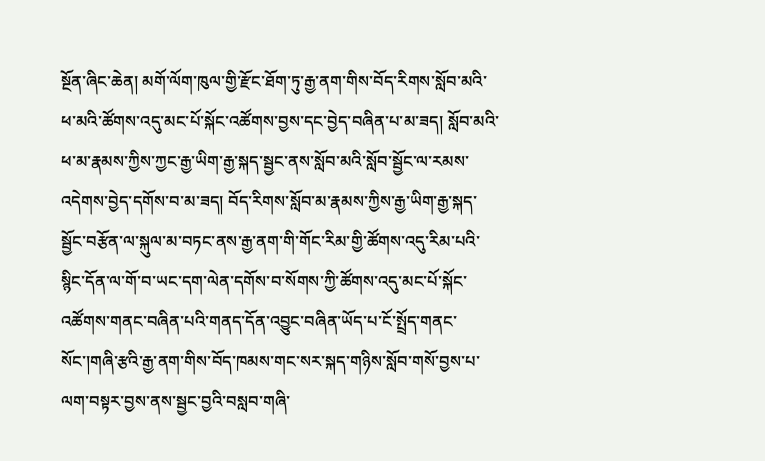སྔོན་ཞིང་ཆེན། མགོ་ལོག་ཁུལ་གྱི་རྫོང་ཐོག་ཏུ་རྒྱ་ནག་གིས་བོད་རིགས་སློབ་མའི་ཕ་མའི་ཚོགས་འདུ་མང་པོ་སྐོང་འཚོགས་བྱས་དང་བྱེད་བཞིན་པ་མ་ཟད། སློབ་མའི་ཕ་མ་རྣམས་ཀྱིས་ཀྱང་རྒྱ་ཡིག་རྒྱ་སྐད་སྦྱང་ནས་སློབ་མའི་སློབ་སྦྱོང་ལ་རམས་འདེགས་བྱེད་དགོས་བ་མ་ཟད། བོད་རིགས་སློབ་མ་རྣམས་ཀྱིས་རྒྱ་ཡིག་རྒྱ་སྐད་སྦྱོང་བརྩོན་ལ་སྐུལ་མ་བཏང་ནས་རྒྱ་ནག་གི་གོང་རིམ་གྱི་ཚོགས་འདུ་རིམ་པའི་སྙིང་དོན་ལ་གོ་བ་ཡང་དག་ལེན་དགོས་བ་སོགས་ཀྱི་ཚོགས་འདུ་མང་པོ་སྐོང་འཚོགས་གནང་བཞིན་པའི་གནད་དོན་འབྱུང་བཞིན་ཡོད་པ་ངོ་སྤྲོད་གནང་སོང་།གཞི་རྩའི་རྒྱ་ནག་གིས་བོད་ཁམས་གང་སར་སྐད་གཉིས་སློབ་གསོ་བྱས་པ་ལག་བསྟར་བྱས་ནས་སྦྱང་བྱའི་བསླབ་གཞི་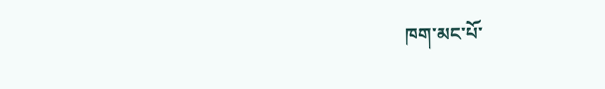ཁག་མང་པོ་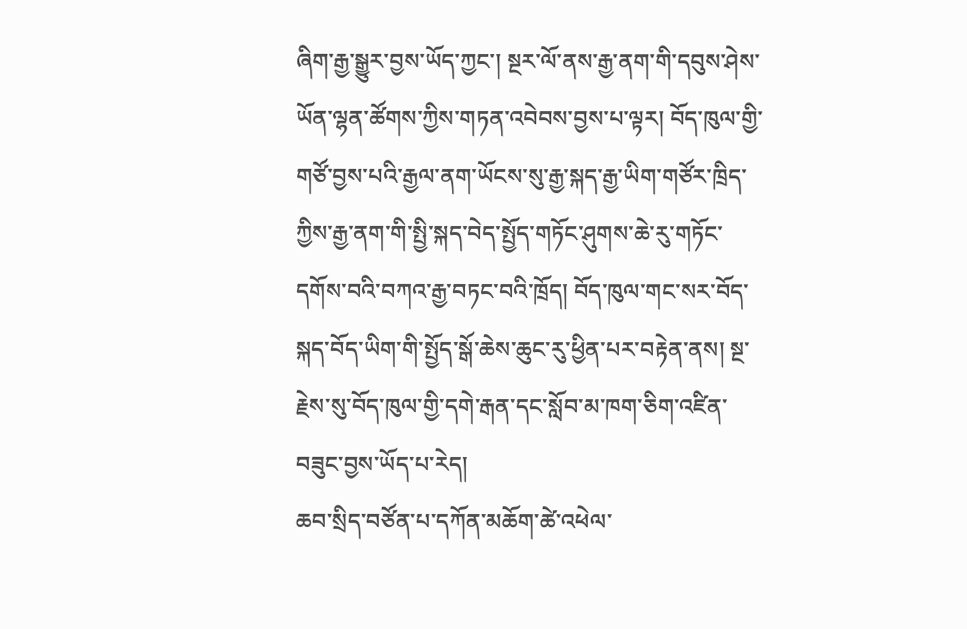ཞིག་རྒྱ་སྒྱུར་བྱས་ཡོད་ཀྱང་། སྔར་ལོ་ནས་རྒྱ་ནག་གི་དབུས་ཤེས་ཡོན་ལྷན་ཚོགས་ཀྱིས་གཏན་འབེབས་བྱས་པ་ལྟར། བོད་ཁུལ་གྱི་གཙོ་བྱས་པའི་རྒྱལ་ནག་ཡོངས་སུ་རྒྱ་སྐད་རྒྱ་ཡིག་གཙོར་ཁྲིད་ཀྱིས་རྒྱ་ནག་གི་སྤྱི་སྐད་བེད་སྤྱོད་གཏོང་ཤུགས་ཆེ་རུ་གཏོང་དགོས་བའི་བཀའ་རྒྱ་བཏང་བའི་ཁྲོད། བོད་ཁུལ་གང་སར་བོད་སྐད་བོད་ཡིག་གི་སྤྱོད་སྒོ་ཆེས་ཆུང་རུ་ཕྱིན་པར་བརྟེན་ནས། སྔ་རྗེས་སུ་བོད་ཁུལ་གྱི་དགེ་རྒན་དང་སློབ་མ་ཁག་ཅིག་འཛིན་བཟུང་བྱས་ཡོད་པ་རེད།
ཆབ་སྲིད་བཙོན་པ་དཀོན་མཆོག་ཚེ་འཕེལ་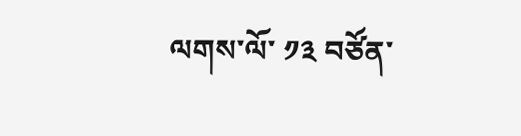ལགས་ལོ་ ༡༣ བཙོན་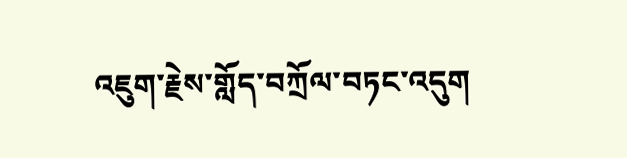འཇུག་རྗེས་གློད་བཀྲོལ་བཏང་འདུག